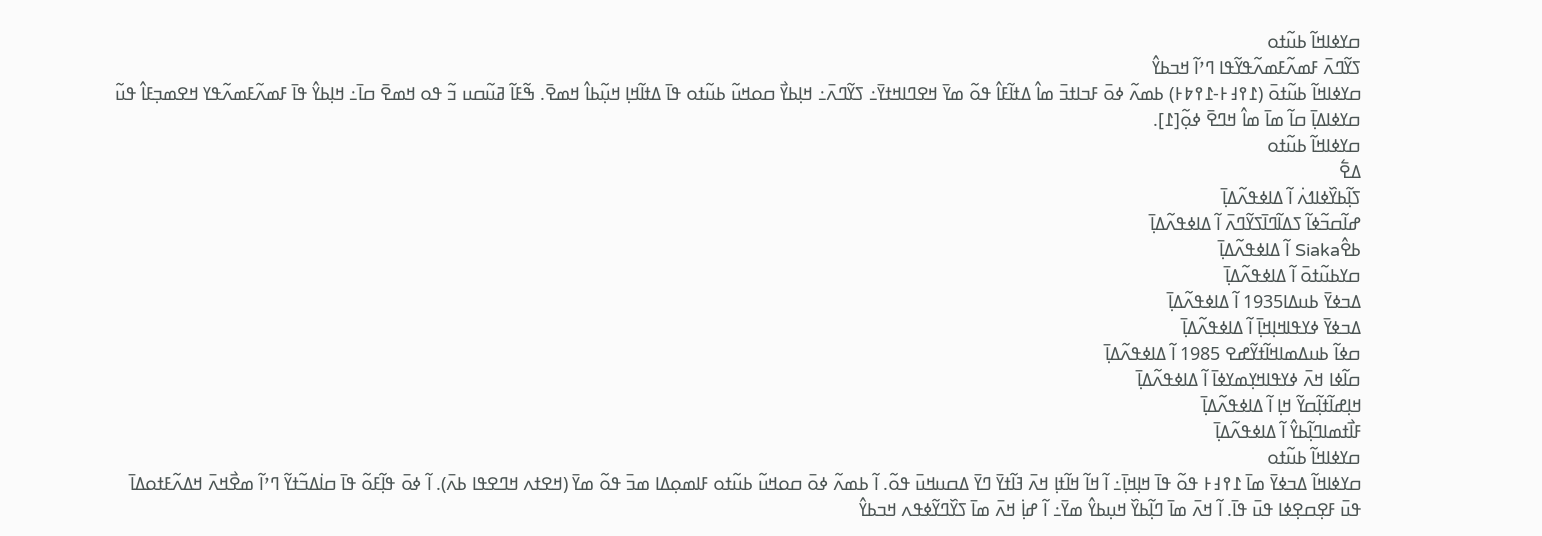ߛߌߦߊߞߊ߬ ߕߎ߬ߙߋ
ߖߌ߬ߣߍ߫ ߓߘߍ߬ߓߘߍ߬ߟߌ߬ߟߊ ߣߴߊ߬ ߞߏߕߌ߮
ߛߌߦߊߞߊ߬ ߕߎ߬ߙߋ߫ (߁߉߃߅-߁߉߈߅) ߕߘߍ߬ ߦߋ߫ ߓߏߊߙߏ߫ ߘߊ߮ ߡߙߊ߬ߓߊ߮ ߟߋ߬ ߘߌ߫ ߞߐߣߊߞߙߌ߫߸ ߖߌ߬ߣߍ߫߸ ߞߊ߲ߕߌ߯ ߛߋߞߎ߬ ߕߎ߬ߙߋ ߟߊ߫ ߡߙߊ߬ߞߊ߲ ߞߎ߲߬ߕߊ߮ ߞߘߐ߫. ߒ߬ߓߊ߬ ߥߎ߬ߛߎ ߏ߬ ߟߋ ߞߘߐ߫ ߛߊ߫߸ ߞߊ߲ߕߌ߮ ߟߊ߫ ߓߘߍ߬ߓߘߍ߬ߟߌ ߞߐߘߏ߲ߓߊ߮ ߟߎ߬ ߛߌߦߊߡߊ߲߫ ߛߊ߬ ߘߊ߫ ߘߊ߮ ߞߣߐ߫ ߦߋ߲߬[߁].
ߛߌߦߊߞߊ߬ ߕߎ߬ߙߋ
ߡߐ߱
ߖߊ߲߬ߕߌ߰ߦߊߗߍ߭ ߊ߬ ߡߊߦߟߍ߬ߡߊ߲߫
ߝߊ߬ߛߏ߬ߦߊ߬ ߖߡߊ߬ߣߊ߫ߖߌ߬ߣߍ߫ ߊ߬ ߡߊߦߟߍ߬ߡߊ߲߫
ߕߐ߮Siaka ߊ߬ ߡߊߦߟߍ߬ߡߊ߲߫
ߛߌߕߎ߬ߙߋ߫ ߊ߬ ߡߊߦߟߍ߬ߡߊ߲߫
ߡߏߦߌ߫ ߕߎߡߊ1935 ߊ߬ ߡߊߦߟߍ߬ߡߊ߲߫
ߡߏߦߌ߫ ߦߌߟߊߞߊ߲ߞߊ߲߫ ߊ߬ ߡߊߦߟߍ߬ߡߊ߲߫
ߛߦߊ߬ ߕߎߡߘߊߞߊ߬ߙߌ߬ߝߐ 1985 ߊ߬ ߡߊߦߟߍ߬ߡߊ߲߫
ߛߊ߬ߦߊ ߞߍ߫ ߦߌߟߊߞߌ߲ߘߌߦߊ߫ ߊ߬ ߡߊߦߟߍ߬ߡߊ߲߫
ߞߊ߲ߝߊ߬ߙߊ߲߬ߛߌ߬ ߞߊ߲ ߊ߬ ߡߊߦߟߍ߬ߡߊ߲߫
ߓߊ߯ߙߘߊߣߊ߲߬ߕߌ߮ ߊ߬ ߡߊߦߟߍ߬ߡߊ߲߫
ߛߌߦߊߞߊ߬ ߕߎ߬ߙߋ
ߛߌߦߊߞߊ߬ ߡߏߦߌ߫ ߘߊ߫ ߁߉߃߅ ߟߋ߬ ߟߊ߫ ߞߊ߲ߞߊ߲߫߸ ߊ߬ ߞߊ߬ ߞߊ߬ߙߊ߲ ߞߍ߫ ߔߊ߬ߙߌ߫ ߣߌ߫ ߡߛߎߞߎ߫ ߟߋ߬. ߊ߬ ߕߘߍ߬ ߦߋ߫ ߛߋߞߎ߬ ߕߎ߬ߙߋ ߓߊߘߋ߲ߡߊ ߘߏ߫ ߟߋ߬ ߘߌ߫ (ߞߐߙߍ ߞߣߐߟߊ ߕߍ߫). ߊ߬ ߦߋ߫ ߟߊ߲߬ߓߋ߬ ߟߊ߫ ߛߊ߭ߡߏ߬ߙߌ߬ ߣߴߊ߬ ߘߐ߯ߞߍ߫ ߞߡߍ߬ߓߙߋߡߊ߫ ߟߎ߫ ߓߐ߲ߛߐ߲ߦߊ ߟߎ߫ ߟߊ߫. ߊ߬ ߞߍ߫ ߘߊ߫ ߣߊ߲߬ߕߌ߰ ߞߎ߲ߕߌ߮ ߘߌ߫߸ ߊ߬ ߝߊ߲߭ ߞߍ߫ ߘߊ߫ ߖߌ߰ߣߌ߬ߦߟߍ ߞߏߕߌ߮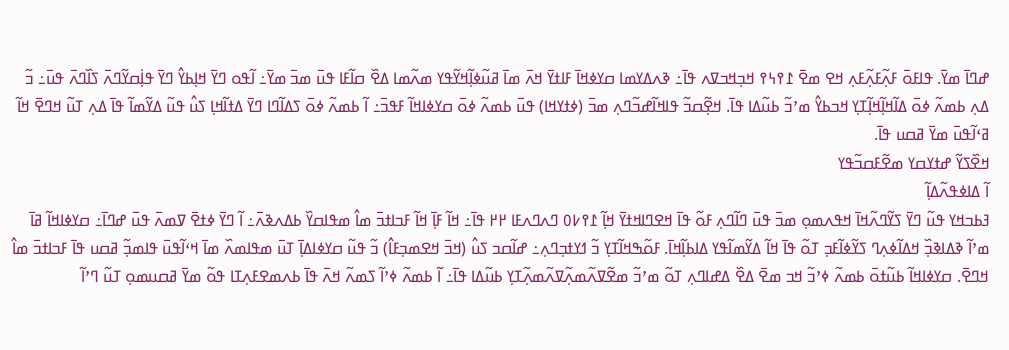ߝߣߊ߫ ߘߌ߫. ߟߊߓߋ߫ ߓߍ߲߬ߓߍ߲߬ߓߍ߲ ߞߐ ߘߐ߫ ߁߉߆߉ ߞߏ߲ߞߏߜߍ ߟߊ߫߸ ߢߍߡߌߘߊ ߛߌߦߞߊ߫ ߓߊߙߌ߫ ߞߍ߫ ߘߊ߫ ߥߎ߬ߦߊ߲߬ߞߌ߬ߟߌ ߘߍ߬ߘߊ ߡߐ߰ ߛߊ߬ߓߊ ߟߎ߫ ߘߏ߫ ߘߌ߫߸ ߊ߬ߟߋ ߣߌ߫ ߞߊ߲ߕߌ߮ ߣߌ߫ ߟߊ߲߭ߛߌ߬ߣߍ߫ ߖߊ߰ߣߍ߫ ߟߎ߫߸ ߏ߬ ߡߍ߲ ߕߘߍ߬ ߦߋ߫ ߡߊ߬ߞߊ߲߬ߞߊ߲߬ߠߌ߲ ߞߏߕߌ߮ ߘߴߏ߬ ߕߎ߬ߡߊ ߟߊ߫. ߞߐ߲߬ߛߏ߬ ߟߊߞߊ߬ߝߏ߬ߣߍ߲ ߘߏ߫ (ߦߙߌߞߊ) ߟߎ߫ ߕߘߍ߬ ߦߋ߫ ߛߌߦߊߞߊ߬ ߓߟߏ߫߸ ߊ߬ ߕߘߍ߬ ߦߋ߫ ߖߡߊ߬ߣߊ ߣߌ߫ ߡߙߊ߬ߞߊ߲ ߖߎ߮ ߟߎ߬ ߡߌ߬ߘߊ߬ ߟߊ߫ ߡߍ߲ ߠߎ߬ ߞߣߐ߫ ߞߊ߬ ߥߵߊ߬ߟߎ߫ ߘߌ߫ ߥߛߎ ߟߊ߫.
ߞߐ߰ߖߌ߬ ߝߙߌߛߌ ߘߐ߬ߓߛߏ߬ߟߌ
ߊ߬ ߡߊߦߟߍ߬ߡߊ߲߬
ߔߕߏߞߌ ߟߎ߬ ߣߌ߫ ߖߌ߬ߣߍ߬ߞߊ߫ ߞߟߍߘߋ߲ ߘߏ߫ ߟߎ߫ ߣߊ߬ߣߍ߲ ߓߋ߬ ߟߊ߫ ߞߐߣߊߞߙߌ߫ ߞߊ߲߬ ߁߉߇߀ ߣߍߣߍߓߊ ߂߂ ߟߊ߫߸ ߞߊ߬ ߓߊ߲߫ ߞߊ߬ ߓߏߊߙߏ߫ ߘߊ߮ ߘߟߊߛߌ߰ ߕߡߍߢߍ߫߸ ߊ߬ ߣߌ߫ ߦߙߐ߫ ߜߘߍ߫ ߟߎ߫ ߝߣߊ߫߸ ߛߌߦߊߞߊ߬ ߥߊ߫ ߘߴߊ߬ ߢߡߊߢߏ߲߰ ߞߡߊ߬ߦߍ߲ߣ ߖߌ߬ߦߊ߬ߓߏ߲ ߠߋ߬ ߟߊ߫ ߞߊ߬ ߡߌ߬ߘߊ߬ߟߌ ߡߊߕߊ߲߬ߞߊ߫. ߓߋ߬ߒߞߊ߬ߠߌ߲ ߏ߬ ߗߌߙߏ߲ߣߍ߲߸ ߝߊ߬ߛߏ ߖߎ߮ (ߞߏ߫ ߞߐߘߏ߲ߓߊ߮) ߏ߬ ߟߎ߬ ߛߌߦߊߡߊ߲߫ ߠߎ߫ ߘߟߊߘߍ߰ ߘߊ߫ ߞߵߊ߬ߟߎ߫ ߟߊߘߏ߲߬ ߥߛߎ ߟߊ߫ ߓߏߊߙߏ߫ ߘߊ߮ ߞߣߐ߫. ߛߌߦߊߞߊ߬ ߕߎ߬ߙߋ߫ ߕߘߍ߬ ߦߴߏ߬ ߞߏ ߘߐ߫ ߡߐ߰ ߡߝߊߣߍ߲ ߠߋ߬ ߘߴߏ߬ ߘߐ߬ߜߍ߬ߘߍ߲߬ߜߍ߬ߘߍ߲߬ߠߌ߲ ߕߎ߬ߡߊ ߟߊ߫߸ ߊ߬ ߕߘߍ߬ ߦߴߊ߬ ߖߘߍ߬ ߞߍ߫ ߟߊ߫ ߕߍߘߐߓߍ߲ߠߊ ߟߋ߬ ߘߌ߫ ߥߛߎߘߋ߲ ߠߎ߬ ߣߴߊ߬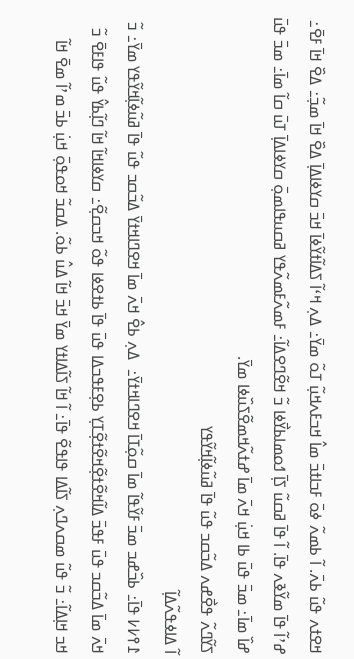ߞߐߙߍ ߟߎ߬ ߕߍ߫. ߊ߬ ߕߘߍ߬ ߦߋ߫ ߓߏߊߙߏ߫ ߘߊ߮ ߞߏߓߍߞߎ߲߬ ߠߋ߬ ߘߌ߫߸ ߡߍ߲ ߞߵߊ߬ ߖߡߊ߬ߙߌ߬ߦߊ߫ ߞߏ߫ ߛߌߦߊߡߊ߲߫ ߡߐ߰ ߞߊ߫ ߘߏ߲߬߸ ߡߐ߰ ߞߊ߫ ߓߐ߫߸ ߝߴߊ߬ ߟߊ߫ ߘߌ߬ߢߍ ߟߊ߫. ߊ߬ ߟߊ߫ ߥߛߎ߬ ߖߊ߲߫ ߗߋߘߊߕߌ߯ߦߊ ߏ߬ ߞߐ߬ߣߐߡߊ߬߸ ߓߘߍ߬ߓߘߍ߬ߟߌ ߥߛߎߟߊߘߋ߲߫ ߛߌߦߊߡߊ߲߫ ߠߎ߫ ߛߊ߬ ߘߊ߫߸ ߘߏ߫ ߟߎ߫ ߝߊ߰ ߘߊ߫߸ ߘߏ߫ ߟߎ߫ ߕߊ ߞߎ߲߭ ߞߍ߫ ߘߊ߫ ߝߙߍ߬ߞߘߐ߬ߖߎ߰ߦߊ ߘߌ߫.
ߖߌ߬ߣߍ߬ ߟߐ߯ߝߍ ߡߏ߬ߛߏ ߟߎ߬ ߟߊ߫ ߥߎ߬ߦߊ߲߬ߞߌ߬ߟߌ
ߊ߬ ߡߊߦߟߍ߬ߡߊ߲߬
߁߉߇߇ ߟߊ߫߸ ߕߏ߰ߝߏ ߘߏ߫ ߓߌ߬ߟߊ߬ ߘߊ߫ ߛߋ߲߬ߠߊ߫ ߞߐߣߊߞߙߌ߫߸  ߡߍ߲ ߕߐ߮ ߞߍ߫ ߘߊ߫ ߞߐߣߊߞߙߌ߫ ߡߏ߬ߛߏ ߟߎ߬ ߟߊ߫ ߥߎ߬ߦߊ߲߬ߞߌ߬ߟߌ ߘߌ߫߸ ߏ߬ ߞߍ߫ ߘߊ߫ ߡߏ߬ߛߏ ߟߎ߫ ߓߟߏ߫ ߡߊ߬ߞߐ߬ߙߐ߲߬ߞߐ߬ߙߐ߲߬ߠߌ߲ ߕߐ߲ߓߟߏߡߊ ߟߎ߫ ߟߊ߫ ߕߙߐߦߊ ߟߋ߬ ߞߏߛߐ߲߬߸ ߛߌߦߊߞߊ߬ ߞߊ߬ ߣߊ߲߬ߕߌ߮ ߟߎ߬ ߟߊߓߐ߫ ߏ߬ ߞߏ ߞߊ߲ߡߊ߬߸ ߏ߬ ߟߎ߬ ߘߛߍߣߍ߲ ߖߊ߬ߡߊ ߟߊߟߐ߬ ߟߊ߫߸ ߊ߬ ߞߊ߬ ߖߊ߬ߡߊߙߌ ߘߌ߫ ߞߏ߫ ߞߊ߬ ߡߎ߮ ߕߋ߬. ߡߛߏ߬ ߞߋߟߋ߲߫ ߞߎ߲߭ ߕߏ߫ ߘߴߊ߬ ߘߐ߫ ߞߊ߬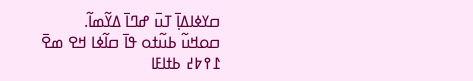ߛߌߦߊߡߊ߲߫ ߠߎ߫ ߝߣߊ߫ ߡߌ߬ߘߊ߬.
ߛߋߞߎ߬ ߕߎ߬ߙߋ ߟߊ߫ ߛߊ߬ߦߊ ߞߐ ߘߐ߫ ߁߉߈߄ ߕߙߊߓߊ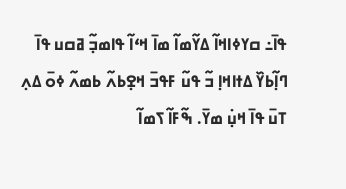ߟߊ߫߸ ߛߌߦߊߞߊ߬ ߡߌ߬ߘߊ߬ ߘߊ߫ ߞߵߊ߬ ߟߊߘߏ߲߬ ߥߛߎ ߟߊ߫ ߣߊ߲߬ߕߌ߰ ߡߙߊߞߊ߲ ߏ߬ ߟߎ߬ ߓߟߏ߫ ߞߐ߲ߕߍ߬ ߕߘߍ߬ ߦߋ߫ ߡߍ߲ ߠߎ߫ ߟߊ߫ ߞߎ߲߭ ߘߌ߫. ߒ߬ߓߊ߬ ߖߘߊ߬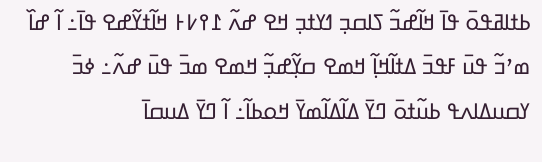ߕߙߊߥߟߋ߫ ߟߊ߫ ߞߊ߬ߝߏ߬ ߖߊߛߏ߲ ߗߌߙߏ߲ ߞߐ ߝߍ߬ ߁߉߇߅ ߞߊ߬ߙߌ߬ߝߐ ߟߊ߫߸ ߊ߬ ߝߊ߰ ߘߴߏ߬ ߟߎ߫ ߓߟߏ߫ ߡߙߊ߬ߞߊ߲߬ ߞߘߐ ߛߌ߲߬ߝߏ߲߬ ߞߘߐ ߘߏ߫ ߟߎ߫ ߝߍ߬߸ ߦߏ߫ ߌߛߎߡߊߍߟ ߕߎ߬ߙߋ߫ ߣߌ߫ ߡߊ߬ߡߊ߬ߘߌ߫ ߞߋߕߊ߬߸ ߊ߬ ߣߌ߫ ߡߎߛߊ߫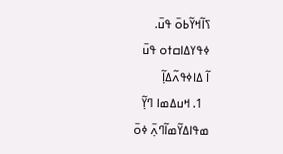ߖߊ߬ߞߌ߬ߕߋ߫ ߟߎ߫.
ߦߟߌߡߊߛߙߋ ߟߎ߫
ߊ߬ ߡߊߦߟߍ߬ߡߊ߲߬
  1. ߞߎߡߘߊ ߣߌ߲߬ ߘߟߊߡߌ߬ߘߊ߬ߣߍ߲߫ ߦߋ߫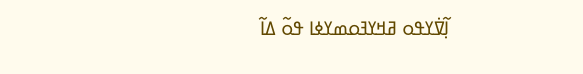ߊ߲߬ߜ߭ߌߟߋ ߥߞߌߔߋߘߌߦߊ ߟߋ߬ ߡߊ߬